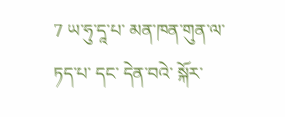7 ཡ་ཧུ་དཱ་པ་ མན་ཁན་གུན་ལ་ ཏད་པ་ དང་ དེན་བའེ་ སྐོར་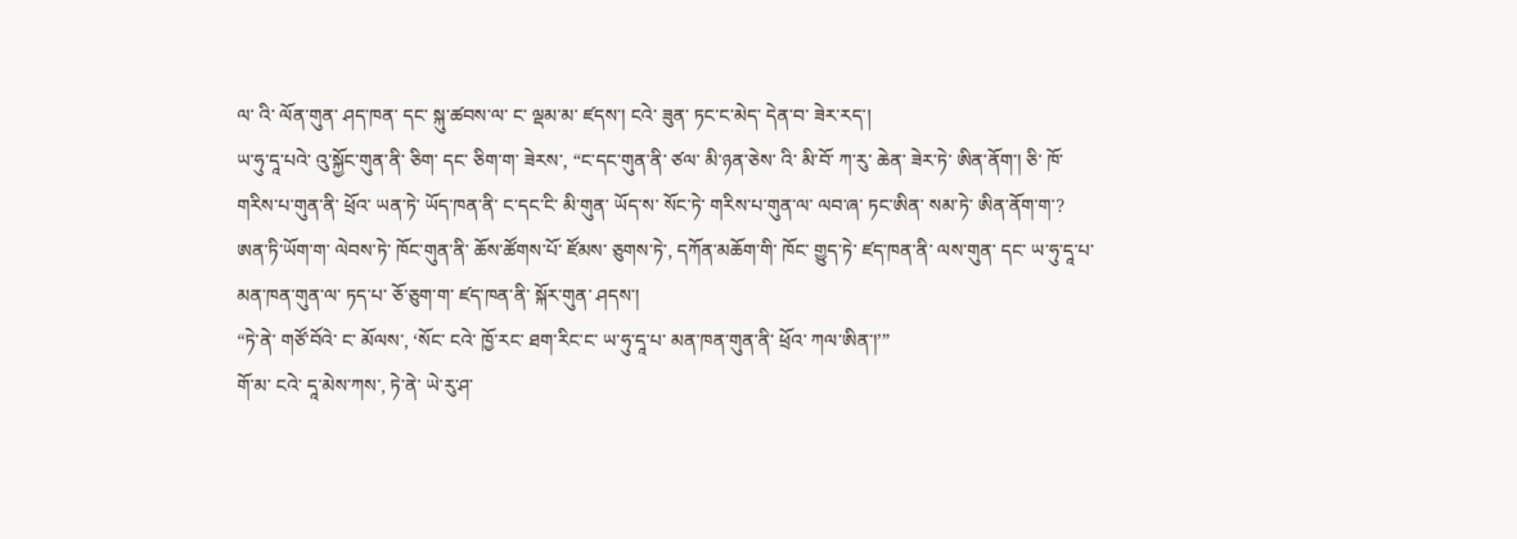ལ་ འི་ ལོན་གུན་ ཤད་ཁན་ དང་ སྐུ་ཚབས་ལ་ ང་ ལྡམ་མ་ ཛདས་། ངའེ་ ཟུན་ ཏང་ང་མེད་ དེན་བ་ ཟེར་རད་།
ཡ་ཧུ་དཱ་པའེ་ འུ་སྐྱོང་གུན་ནི་ ཅིག་ དང་ ཅིག་ག་ ཟེརས་, “ང་དང་གུན་ནི་ ཙལ་ མི་ཉན་ཅེས་ འི་ མི་བོ་ ཀ་རུ་ ཆེན་ ཟེར་ཏེ་ ཨིན་ནོག་། ཅི་ ཁོ་ གརིས་པ་གུན་ནི་ ཕྲོའ་ ཡན་ཏེ་ ཡོད་ཁན་ནི་ ང་དང་ངི་ མི་གུན་ ཡོད་ས་ སོང་ཏེ་ གརིས་པ་གུན་ལ་ ལབ་ཞ་ ཏང་ཨིན་ སམ་ཏེ་ ཨིན་ནོག་ག་?
ཨན་ཏི་ཡོག་ག་ ལེབས་ཏེ་ ཁོང་གུན་ནི་ ཆོས་ཚོགས་པོ་ ཛོམས་ ཅུགས་ཏེ་, དཀོན་མཆོག་གི་ ཁོང་ གྱུད་ཏེ་ ཛད་ཁན་ནི་ ལས་གུན་ དང་ ཡ་ཧུ་དཱ་པ་ མན་ཁན་གུན་ལ་ ཏད་པ་ ཅོ་ཅུག་ག་ ཛད་ཁན་ནི་ སྐོར་གུན་ ཤདས་།
“ཏེ་ནེ་ གཙོ་བོའེ་ ང་ མོལས་, ‘སོང་ ངའེ་ ཁྱོ་རང་ ཐག་རིང་ང་ ཡ་ཧུ་དཱ་པ་ མན་ཁན་གུན་ནི་ ཕྲོའ་ ཀལ་ཨིན་།’”
གོ་མ་ ངའེ་ དཱ་མེས་ཀས་, ཏེ་ནེ་ ཡེ་རུ་ཤ་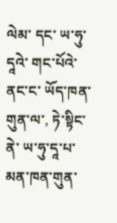ལེམ་ དང་ ཡ་ཧུ་དཱའེ་ གང་པོའེ་ ནང་ང་ ཡོད་ཁན་གུན་ལ་, ཏེ་སྟིང་ནེ་ ཡ་ཧུ་དཱ་པ་ མན་ཁན་གུན་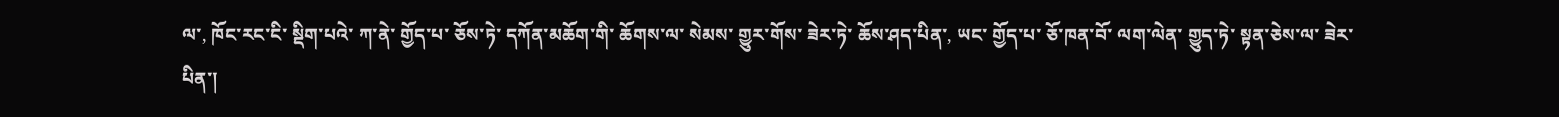ལ་, ཁོང་རང་ངི་ སྡིག་པའེ་ ཀ་ནེ་ གྱོད་པ་ ཅོས་ཏེ་ དཀོན་མཆོག་གི་ ཆོགས་ལ་ སེམས་ གྱུར་གོས་ ཟེར་ཏེ་ ཆོས་ཤད་པིན་, ཡང་ གྱོད་པ་ ཅོ་ཁན་བོ་ ལག་ལེན་ གྱུད་ཏེ་ སྟན་ཅེས་ལ་ ཟེར་པིན་།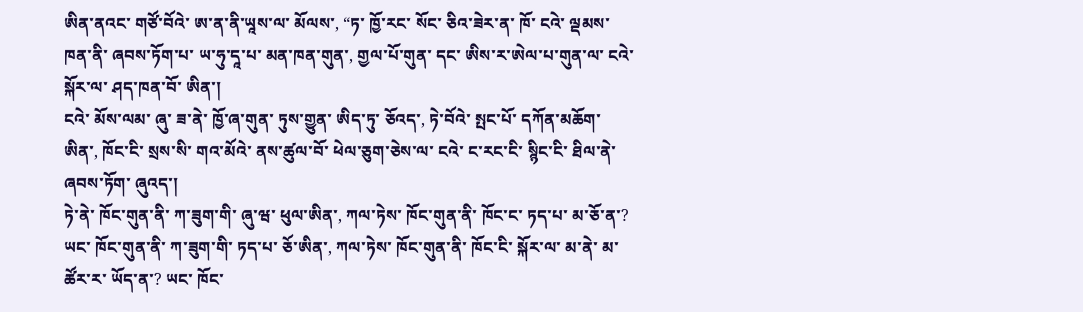ཨིན་ནའང་ གཙོ་བོའེ་ ཨ་ན་ནི་ཡཱས་ལ་ མོལས་, “ཏ་ ཁྱོ་རང་ སོང་ ཅིའ་ཟེར་ན་ ཁོ་ ངའེ་ ལྡམས་ཁན་ནི་ ཞབས་ཏོག་པ་ ཡ་ཧུ་དཱ་པ་ མན་ཁན་གུན་, གྱལ་པོ་གུན་ དང་ ཨིས་ར་ཨེལ་པ་གུན་ལ་ ངའེ་ སྐོར་ལ་ ཤད་ཁན་བོ་ ཨིན་།
ངའེ་ མོས་ལམ་ ཞུ་ ཟ་ནེ་ ཁྱོ་ཞ་གུན་ ཏུས་གྱུན་ ཨིད་ཏུ་ ཅོའད་, ཏེ་བོའེ་ སྤང་པོ་ དཀོན་མཆོག་ ཨིན་, ཁོང་ངི་ སྲས་སི་ གའ་མོའེ་ ནས་ཚུལ་བོ་ ཕེལ་ཅུག་ཅེས་ལ་ ངའེ་ ང་རང་ངི་ སྙིང་ངི་ ཐིལ་ནེ་ ཞབས་ཏོག་ ཞུའད་།
ཏེ་ནེ་ ཁོང་གུན་ནི་ ཀ་ཟུག་གི་ ཞུ་ཝ་ ཕུལ་ཨིན་, ཀལ་ཏེས་ ཁོང་གུན་ནི་ ཁོང་ང་ ཏད་པ་ མ་ཅོ་ན་? ཡང་ ཁོང་གུན་ནི་ ཀ་ཟུག་གི་ ཏད་པ་ ཅོ་ཨིན་, ཀལ་ཏེས་ ཁོང་གུན་ནི་ ཁོང་ངི་ སྐོར་ལ་ མ་ནེ་ མ་ཚོར་ར་ ཡོད་ན་? ཡང་ ཁོང་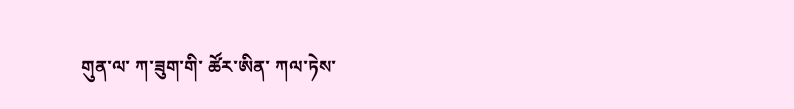གུན་ལ་ ཀ་ཟུག་གི་ ཚོར་ཨིན་ ཀལ་ཏེས་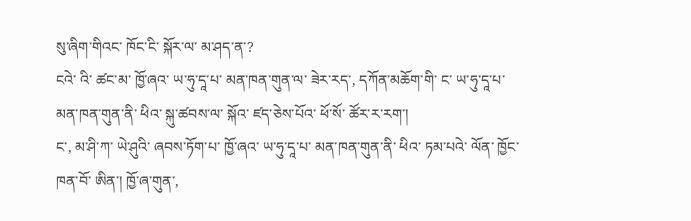སུ་ཞིག་གིའང་ ཁོང་ངི་ སྐོར་ལ་ མ་ཤད་ན་?
ངའེ་ འི་ ཚང་མ་ ཁྱོ་ཞའ་ ཡ་ཧུ་དཱ་པ་ མན་ཁན་གུན་ལ་ ཟེར་རད་, དཀོན་མཆོག་གི་ ང་ ཡ་ཧུ་དཱ་པ་ མན་ཁན་གུན་ནི་ ཕིའ་ སྐུ་ཚབས་ལ་ སྐོའ་ ཛད་ཅེས་པོའ་ ཕོ་སོ་ ཚོར་ར་རག་།
ང་, མ་ཤི་ཀ་ ཡེ་ཤུའི་ ཞབས་ཏོག་པ་ ཁྱོ་ཞའ་ ཡ་ཧུ་དཱ་པ་ མན་ཁན་གུན་ནི་ ཕིའ་ ཏམ་པའེ་ ལོན་ ཁྱོང་ཁན་བོ་ ཨིན་། ཁྱོ་ཞ་གུན་,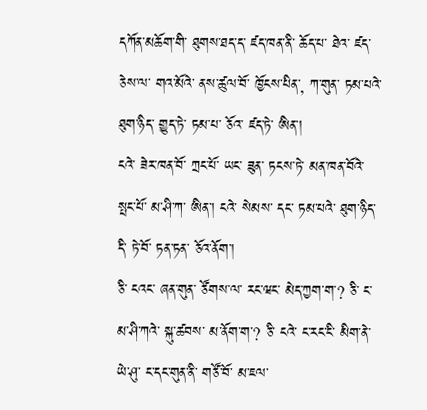དཀོན་མཆོག་གི་ ཐུགས་ཐད་ད་ ཛད་ཁན་ནི་ ཆོད་པ་ ཐེའ་ ཛད་ཅེས་ལ་ གའ་མོའེ་ ནས་ཚུལ་བོ་ ཁྱོངས་པིན་, ཀ་གུན་ ཏམ་པའེ་ ཐུག་ཉིད་ གྱུད་ཏེ་ ཏམ་པ་ ཅོའ་ ཛད་ཏེ་ ཨིན་།
ངའེ་ ཟེར་ཁན་བོ་ ཀྲང་པོ་ ཡང་ ཟུན་ ཏངས་ཏེ་ མན་ཁན་བོའེ་ སྤང་པོ་ མ་ཤི་ཀ་ ཨིན་། ངའེ་ སེམས་ དང་ ཏམ་པའེ་ ཐུག་ཉིད་དི་ ཏེ་བོ་ ཏན་ཏན་ ཅོའ་ནོག་།
ཅི་ ངའང་ ཞན་གུན་ ཙོགས་ལ་ རང་ཝང་ མེད་ཀྱག་ག་? ཅི་ ང་ མ་ཤི་ཀའེ་ སྐུ་ཚབས་ མ་ནོག་ག་? ཅི་ ངའེ་ ང་རང་ངི་ མིག་ནེ་ ཡེ་ཤུ་ ང་དང་གུན་ནི་ གཙོ་བོ་ མ་ཇལ་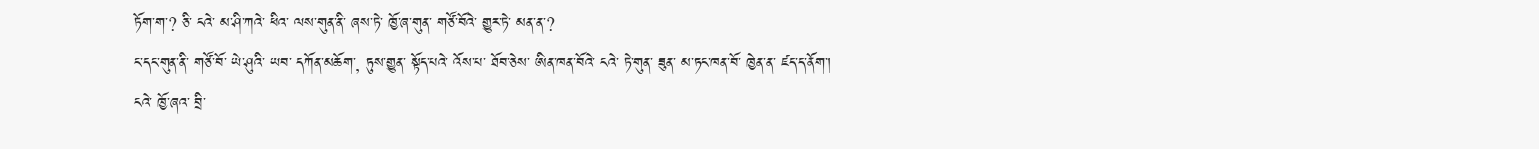ཏོག་ག་? ཅི་ ངའེ་ མ་ཤི་ཀའེ་ ཕིའ་ ལས་གུན་ནི་ ཞས་ཏེ་ ཁྱོ་ཞ་གུན་ གཙོ་བོའེ་ གྱུར་ཏེ་ མན་ན་?
ང་དང་གུན་ནི་ གཙོ་བོ་ ཡེ་ཤུའི་ ཡབ་ དཀོན་མཆོག་, ཏུས་གྱུན་ སྟོད་པའེ་ འོས་པ་ ཐོབ་ཅེས་ ཨིན་ཁན་བོའེ་ ངའེ་ ཏེ་གུན་ ཟུན་ མ་ཏང་ཁན་བོ་ ཁྱེན་ན་ ཛད་ད་ནོག་།
ངའེ་ ཁྱོ་ཞའ་ བྲི་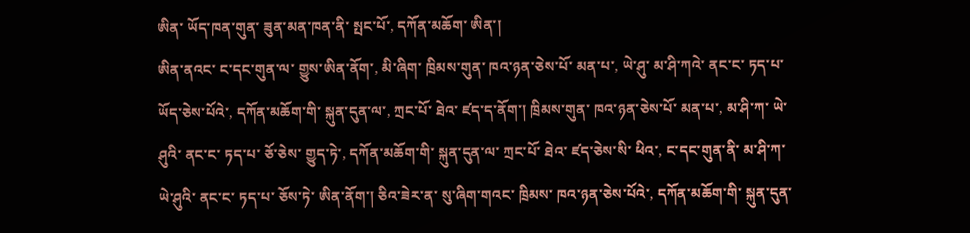ཨིན་ ཡོད་ཁན་གུན་ ཟུན་མན་ཁན་ནི་ སྤང་པོ་, དཀོན་མཆོག་ ཨིན་།
ཨིན་ནའང་ ང་དང་གུན་ལ་ གྱུས་ཨིན་ནོག་, མི་ཞིག་ ཁྲིམས་གུན་ ཁའ་ཉན་ཅེས་པོ་ མན་པ་, ཡེ་ཤུ་ མ་ཤི་ཀའེ་ ནང་ང་ ཏད་པ་ ཡོད་ཅེས་པོའེ་, དཀོན་མཆོག་གི་ སྐུན་དུན་ལ་, ཀྲང་པོ་ ཐེའ་ ཛད་ད་ནོག་། ཁྲིམས་གུན་ ཁའ་ཉན་ཅེས་པོ་ མན་པ་, མ་ཤི་ཀ་ ཡེ་ཤུའི་ ནང་ང་ ཏད་པ་ ཅོ་ཅེས་ གྱུད་ཏེ་, དཀོན་མཆོག་གི་ སྐུན་དུན་ལ་ ཀྲང་པོ་ ཐེའ་ ཛད་ཅེས་སི་ ཕིའ་, ང་དང་གུན་ནི་ མ་ཤི་ཀ་ ཡེ་ཤུའི་ ནང་ང་ ཏད་པ་ ཅོས་ཏེ་ ཨིན་ནོག་། ཅིའ་ཟེར་ན་ སུ་ཞིག་གའང་ ཁྲིམས་ ཁའ་ཉན་ཅེས་པོའེ་, དཀོན་མཆོག་གི་ སྐུན་དུན་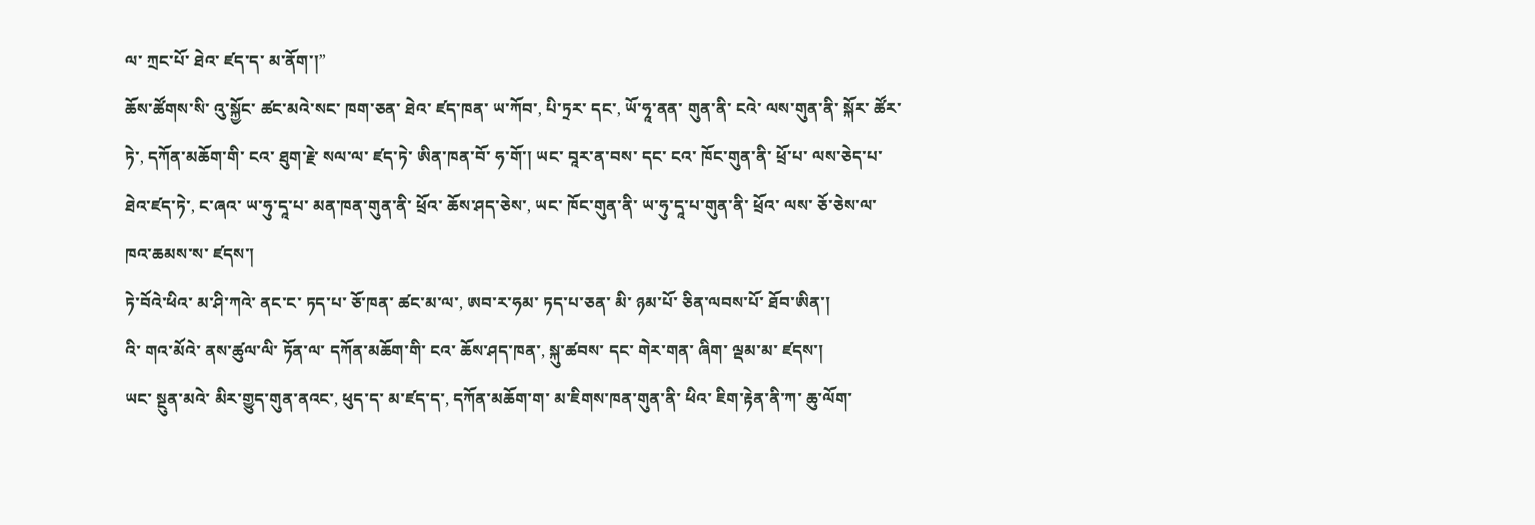ལ་ ཀྲང་པོ་ ཐེའ་ ཛད་ད་ མ་ནོག་།”
ཆོས་ཚོགས་སི་ འུ་སྐྱོང་ ཚང་མའེ་སང་ ཁག་ཅན་ ཐེའ་ ཛད་ཁན་ ཡ་ཀོབ་, པི་ཏྲར་ དང་, ཡོ་ཧཱ་ནན་ གུན་ནི་ ངའེ་ ལས་གུན་ནི་ སྐོར་ ཚོར་ཏེ་, དཀོན་མཆོག་གི་ ངའ་ ཐུག་རྗེ་ སལ་ལ་ ཛད་ཏེ་ ཨིན་ཁན་བོ་ ཧ་གོ་། ཡང་ བཱར་ན་བས་ དང་ ངའ་ ཁོང་གུན་ནི་ ཕྲོ་པ་ ལས་ཅེད་པ་ ཐེའ་ཛད་ཏེ་, ང་ཞའ་ ཡ་ཧུ་དཱ་པ་ མན་ཁན་གུན་ནི་ ཕྲོའ་ ཆོས་ཤད་ཅེས་, ཡང་ ཁོང་གུན་ནི་ ཡ་ཧུ་དཱ་པ་གུན་ནི་ ཕྲོའ་ ལས་ ཅོ་ཅེས་ལ་ ཁའ་ཆམས་ས་ ཛདས་།
ཏེ་བོའེ་ཕིའ་ མ་ཤི་ཀའེ་ ནང་ང་ ཏད་པ་ ཅོ་ཁན་ ཚང་མ་ལ་, ཨབ་ར་ཧམ་ ཏད་པ་ཅན་ མི་ ཉམ་པོ་ ཅིན་ལབས་པོ་ ཐོབ་ཨིན་།
འི་ གའ་མོའེ་ ནས་ཚུལ་ལི་ ཏོན་ལ་ དཀོན་མཆོག་གི་ ངའ་ ཆོས་ཤད་ཁན་, སྐུ་ཚབས་ དང་ གེར་གན་ ཞིག་ ལྡམ་མ་ ཛདས་།
ཡང་ སྔུན་མའེ་ མིར་གྱུད་གུན་ནའང་, ཕུད་ད་ མ་ཛད་ད་, དཀོན་མཆོག་ག་ མ་ཇིགས་ཁན་གུན་ནི་ ཕིའ་ ཇིག་རྟེན་ནི་ཀ་ ཆུ་ལོག་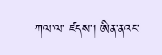ཀལ་ལ་ ཛདས་། ཨིན་ནའང་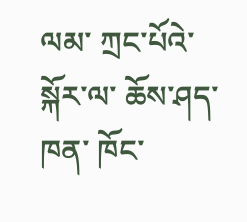ལམ་ ཀྲང་པོའེ་ སྐོར་ལ་ ཆོས་ཤད་ཁན་ ཁོང་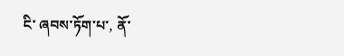ངི་ ཞབས་ཏོག་པ་, ནོ་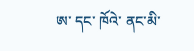ཨ་ དང་ ཁོའེ་ ནང་མི་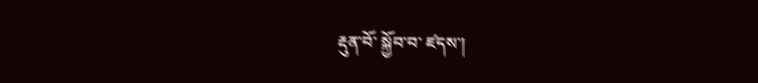རྡུན་བོ་ སྐྱོབ་བ་ ཛདས་།